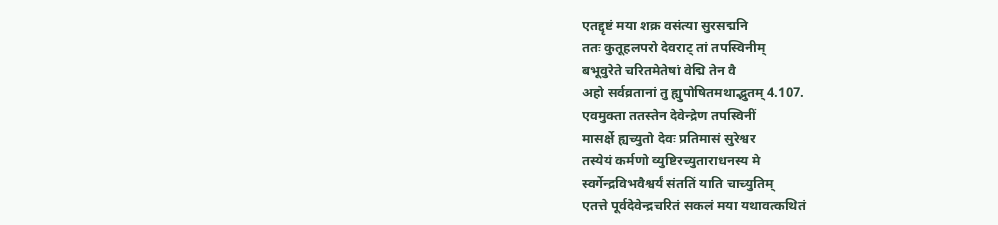एतद्दृष्टं मया शक्र वसंत्या सुरसद्मनि
ततः कुतूहलपरो देवराट् तां तपस्विनीम्
बभूवुरेते चरितमेतेषां वेद्मि तेन वै
अहो सर्वव्रतानां तु ह्युपोषितमथाद्भुतम् 4.107.
एवमुक्ता ततस्तेन देवेन्द्रेण तपस्विनीं
मासर्क्षे ह्यच्युतो देवः प्रतिमासं सुरेश्वर
तस्येयं कर्मणो व्युष्टिरच्युताराधनस्य मे
स्वर्गेन्द्रविभवैश्वर्यं संततिं याति चाच्युतिम्
एतत्ते पूर्वदेवेन्द्रचरितं सकलं मया यथावत्कथितं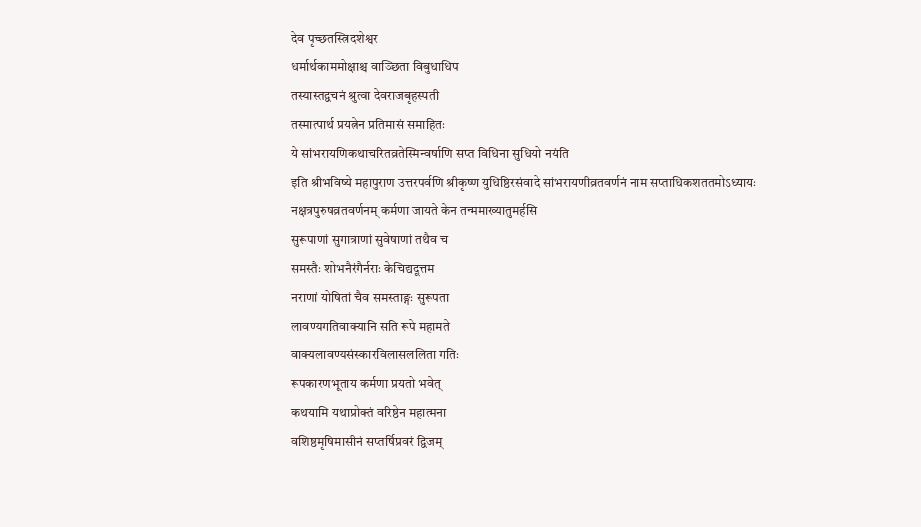देव पृच्छतस्त्रिदशेश्वर
धर्मार्थकाममोक्षाश्च वाञ्छिता विबुधाधिप
तस्यास्तद्वचनं श्रुत्वा देवराजबृहस्पती
तस्मात्पार्थ प्रयत्नेन प्रतिमासं समाहितः
ये सांभरायणिकथाचरितव्रतेस्मिन्वर्षाणि सप्त विधिना सुधियो नयंति
इति श्रीभविष्ये महापुराण उत्तरपर्वणि श्रीकृष्ण युधिष्ठिरसंवादे सांभरायणीव्रतवर्णनं नाम सप्ताधिकशततमोऽध्यायः
नक्षत्रपुरुषव्रतवर्णनम् कर्मणा जायते केन तन्ममाख्यातुमर्हसि
सुरूपाणां सुगात्राणां सुवेषाणां तथैव च
समस्तैः शोभनैरंगैर्नराः केचिद्यदूत्तम
नराणां योषितां चैव समस्ताङ्गः सुरूपता
लावण्यगतिवाक्यानि सति रूपे महामते
वाक्यलावण्यसंस्कारविलासललिता गतिः
रूपकारणभूताय कर्मणा प्रयतो भवेत्
कथयामि यथाप्रोक्तं वरिष्ठेन महात्मना
वशिष्ठमृषिमासीनं सप्तर्षिप्रवरं द्विजम्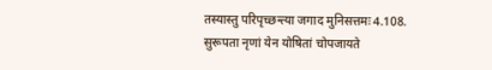तस्यास्तु परिपृच्छन्त्या जगाद मुनिसत्तमः 4.108.
सुरूपता नृणां येन योषितां चोपजायते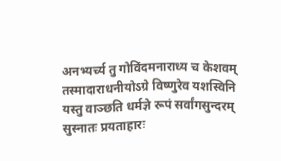अनभ्यर्च्य तु गोविंदमनाराध्य च केशवम्
तस्मादाराधनीयोऽग्रे विष्णुरेव यशस्विनि
यस्तु वाञ्छति धर्मज्ञे रूपं सर्वांगसुन्दरम्
सुस्नातः प्रयताहारः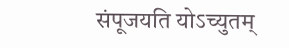संपूजयति योऽच्युतम्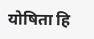योषिता हि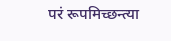परं रूपमिच्छन्त्या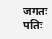जगतः पतिः